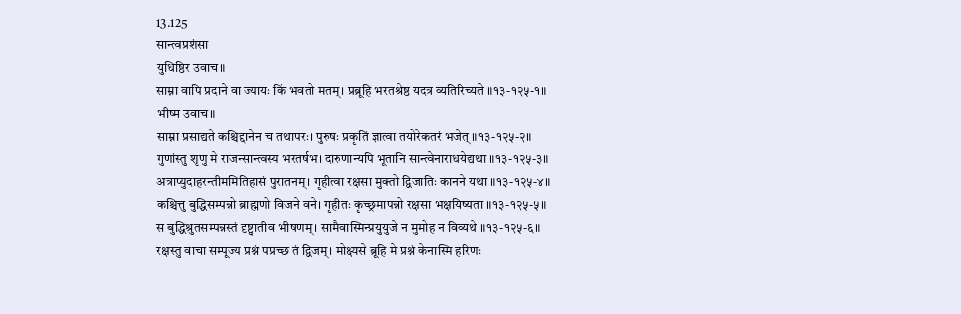13.125
सान्त्वप्रशंसा
युधिष्ठिर उवाच॥
साम्ना वापि प्रदाने वा ज्यायः किं भवतो मतम्। प्रब्रूहि भरतश्रेष्ठ यदत्र व्यतिरिच्यते ॥१३-१२५-१॥
भीष्म उवाच॥
साम्ना प्रसाद्यते कश्चिद्दानेन च तथापरः। पुरुषः प्रकृतिं ज्ञात्वा तयोरेकतरं भजेत् ॥१३-१२५-२॥
गुणांस्तु शृणु मे राजन्सान्त्वस्य भरतर्षभ। दारुणान्यपि भूतानि सान्त्वेनाराधयेद्यथा ॥१३-१२५-३॥
अत्राप्युदाहरन्तीममितिहासं पुरातनम्। गृहीत्वा रक्षसा मुक्तो द्विजातिः कानने यथा ॥१३-१२५-४॥
कश्चित्तु बुद्धिसम्पन्नो ब्राह्मणो विजने वने। गृहीतः कृच्छ्रमापन्नो रक्षसा भक्षयिष्यता ॥१३-१२५-५॥
स बुद्धिश्रुतसम्पन्नस्तं दृष्ट्वातीव भीषणम्। सामैवास्मिन्प्रयुयुजे न मुमोह न विव्यथे ॥१३-१२५-६॥
रक्षस्तु वाचा सम्पूज्य प्रश्नं पप्रच्छ तं द्विजम्। मोक्ष्यसे ब्रूहि मे प्रश्नं केनास्मि हरिणः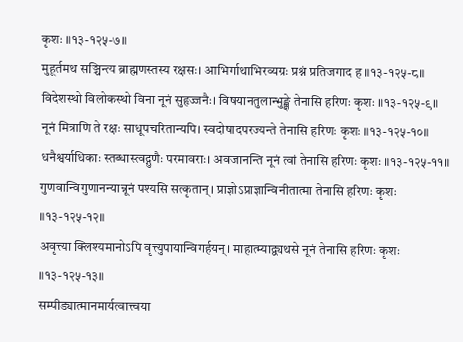कृशः ॥१३-१२५-७॥
मुहूर्तमथ सञ्चिन्त्य ब्राह्मणस्तस्य रक्षसः। आभिर्गाथाभिरव्यग्रः प्रश्नं प्रतिजगाद ह ॥१३-१२५-८॥
विदेशस्थो विलोकस्थो विना नूनं सुहृज्जनैः। विषयानतुलान्भुङ्क्षे तेनासि हरिणः कृशः ॥१३-१२५-९॥
नूनं मित्राणि ते रक्षः साधूपचरितान्यपि। स्वदोषादपरज्यन्ते तेनासि हरिणः कृशः ॥१३-१२५-१०॥
धनैश्वर्याधिकाः स्तब्धास्त्वद्गुणैः परमावराः। अवजानन्ति नूनं त्वां तेनासि हरिणः कृशः ॥१३-१२५-११॥
गुणवान्विगुणानन्यान्नूनं पश्यसि सत्कृतान्। प्राज्ञोऽप्राज्ञान्विनीतात्मा तेनासि हरिणः कृशः ॥१३-१२५-१२॥
अवृत्त्या क्लिश्यमानोऽपि वृत्त्युपायान्विगर्हयन्। माहात्म्याद्व्यथसे नूनं तेनासि हरिणः कृशः ॥१३-१२५-१३॥
सम्पीड्यात्मानमार्यत्वात्त्वया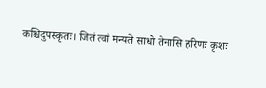कश्चिदुपस्कृतः। जितं त्वां मन्यते साधो तेनासि हरिणः कृशः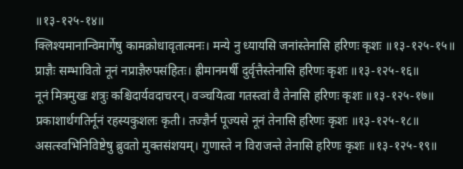॥१३-१२५-१४॥
क्लिश्यमानान्विमार्गेषु कामक्रोधावृतात्मनः। मन्ये नु ध्यायसि जनांस्तेनासि हरिणः कृशः ॥१३-१२५-१५॥
प्राज्ञैः सम्भावितो नूनं नप्राज्ञैरुपसंहितः। ह्रीमानमर्षी दुर्वृत्तैस्तेनासि हरिणः कृशः ॥१३-१२५-१६॥
नूनं मित्रमुखः शत्रुः कश्चिदार्यवदाचरन्। वञ्चयित्वा गतस्त्वां वै तेनासि हरिणः कृशः ॥१३-१२५-१७॥
प्रकाशार्थगतिर्नूनं रहस्यकुशलः कृती। तज्ज्ञैर्न पूज्यसे नूनं तेनासि हरिणः कृशः ॥१३-१२५-१८॥
असत्स्वभिनिविष्टेषु ब्रुवतो मुक्तसंशयम्। गुणास्ते न विराजन्ते तेनासि हरिणः कृशः ॥१३-१२५-१९॥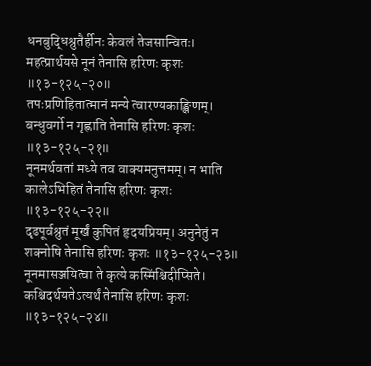धनबुद्धिश्रुतैर्हीनः केवलं तेजसान्वितः। महत्प्रार्थयसे नूनं तेनासि हरिणः कृशः ॥१३-१२५-२०॥
तपःप्रणिहितात्मानं मन्ये त्वारण्यकाङ्क्षिणम्। बन्धुवर्गो न गृह्णाति तेनासि हरिणः कृशः ॥१३-१२५-२१॥
नूनमर्थवतां मध्ये तव वाक्यमनुत्तमम्। न भाति कालेऽभिहितं तेनासि हरिणः कृशः ॥१३-१२५-२२॥
दृढपूर्वश्रुतं मूर्खं कुपितं हृदयप्रियम्। अनुनेतुं न शक्नोषि तेनासि हरिणः कृशः ॥१३-१२५-२३॥
नूनमासञ्जयित्वा ते कृत्ये कस्मिंश्चिदीप्सिते। कश्चिदर्थयतेऽत्यर्थं तेनासि हरिणः कृशः ॥१३-१२५-२४॥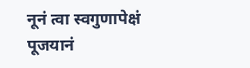नूनं त्वा स्वगुणापेक्षं पूजयानं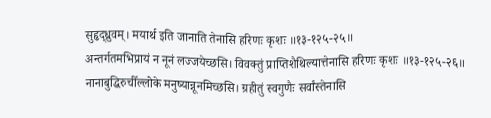सुहृद्ध्रुवम्। मयार्थ इति जानाति तेनासि हरिणः कृशः ॥१३-१२५-२५॥
अन्तर्गतमभिप्रायं न नूनं लज्जयेच्छसि। विवक्तुं प्राप्तिशैथिल्यात्तेनासि हरिणः कृशः ॥१३-१२५-२६॥
नानाबुद्धिरुचीँल्लोके मनुष्यान्नूनमिच्छसि। ग्रहीतुं स्वगुणैः सर्वांस्तेनासि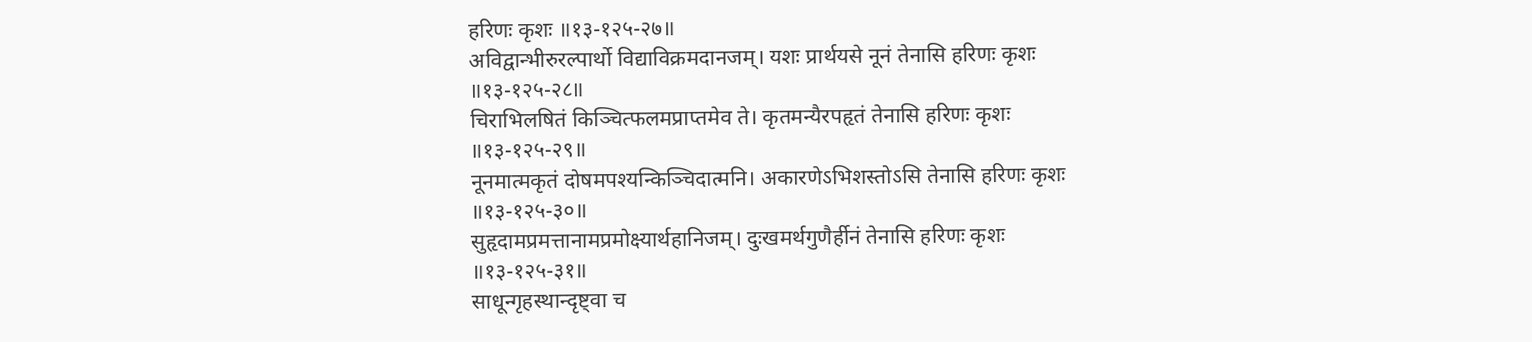हरिणः कृशः ॥१३-१२५-२७॥
अविद्वान्भीरुरल्पार्थो विद्याविक्रमदानजम्। यशः प्रार्थयसे नूनं तेनासि हरिणः कृशः ॥१३-१२५-२८॥
चिराभिलषितं किञ्चित्फलमप्राप्तमेव ते। कृतमन्यैरपहृतं तेनासि हरिणः कृशः ॥१३-१२५-२९॥
नूनमात्मकृतं दोषमपश्यन्किञ्चिदात्मनि। अकारणेऽभिशस्तोऽसि तेनासि हरिणः कृशः ॥१३-१२५-३०॥
सुहृदामप्रमत्तानामप्रमोक्ष्यार्थहानिजम्। दुःखमर्थगुणैर्हीनं तेनासि हरिणः कृशः ॥१३-१२५-३१॥
साधून्गृहस्थान्दृष्ट्वा च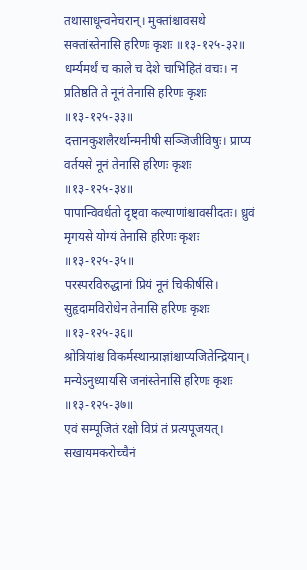तथासाधून्वनेचरान्। मुक्तांश्चावसथे सक्तांस्तेनासि हरिणः कृशः ॥१३-१२५-३२॥
धर्म्यमर्थं च काले च देशे चाभिहितं वचः। न प्रतिष्ठति ते नूनं तेनासि हरिणः कृशः ॥१३-१२५-३३॥
दत्तानकुशलैरर्थान्मनीषी सञ्जिजीविषुः। प्राप्य वर्तयसे नूनं तेनासि हरिणः कृशः ॥१३-१२५-३४॥
पापान्विवर्धतो दृष्ट्वा कल्याणांश्चावसीदतः। ध्रुवं मृगयसे योग्यं तेनासि हरिणः कृशः ॥१३-१२५-३५॥
परस्परविरुद्धानां प्रियं नूनं चिकीर्षसि। सुहृदामविरोधेन तेनासि हरिणः कृशः ॥१३-१२५-३६॥
श्रोत्रियांश्च विकर्मस्थान्प्राज्ञांश्चाप्यजितेन्द्रियान्। मन्येऽनुध्यायसि जनांस्तेनासि हरिणः कृशः ॥१३-१२५-३७॥
एवं सम्पूजितं रक्षो विप्रं तं प्रत्यपूजयत्। सखायमकरोच्चैनं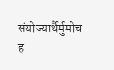संयोज्यार्थैर्मुमोच ह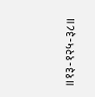॥१३-१२५-३८॥